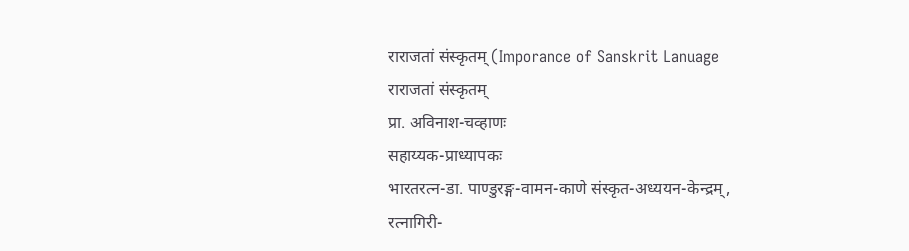राराजतां संस्कृतम् (Imporance of Sanskrit Lanuage
राराजतां संस्कृतम्
प्रा. अविनाश-चव्हाणः
सहाय्यक-प्राध्यापकः
भारतरत्न-डा. पाण्डुरङ्ग-वामन-काणे संस्कृत-अध्ययन-केन्द्रम्,
रत्नागिरी-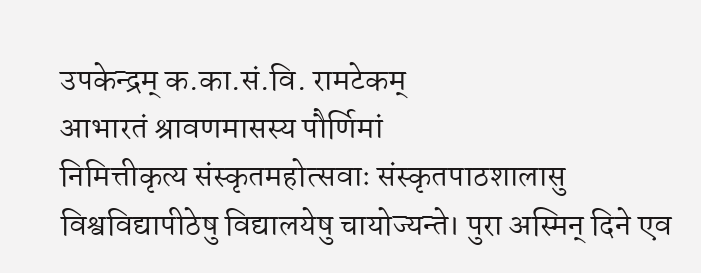उपकेन्द्रम् क.का.सं.वि. रामटेकम्
आभारतं श्रावणमासस्य पौर्णिमां
निमित्तीकृत्य संस्कृतमहोत्सवाः संस्कृतपाठशालासु विश्वविद्यापीठेषु विद्यालयेषु चायोज्यन्ते। पुरा अस्मिन् दिने एव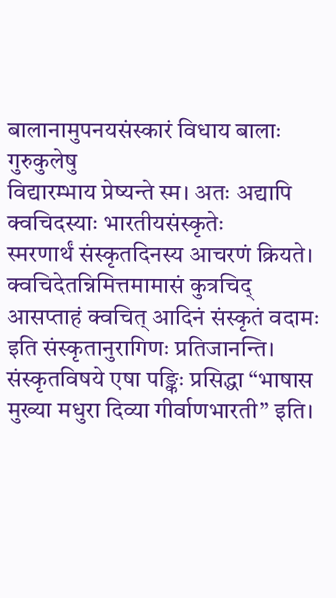बालानामुपनयसंस्कारं विधाय बालाः गुरुकुलेषु
विद्यारम्भाय प्रेष्यन्ते स्म। अतः अद्यापि क्वचिदस्याः भारतीयसंस्कृतेः
स्मरणार्थं संस्कृतदिनस्य आचरणं क्रियते। क्वचिदेतन्निमित्तमामासं कुत्रचिद्
आसप्ताहं क्वचित् आदिनं संस्कृतं वदामः इति संस्कृतानुरागिणः प्रतिजानन्ति।
संस्कृतविषये एषा पङ्किः प्रसिद्धा “भाषास मुख्या मधुरा दिव्या गीर्वाणभारती” इति।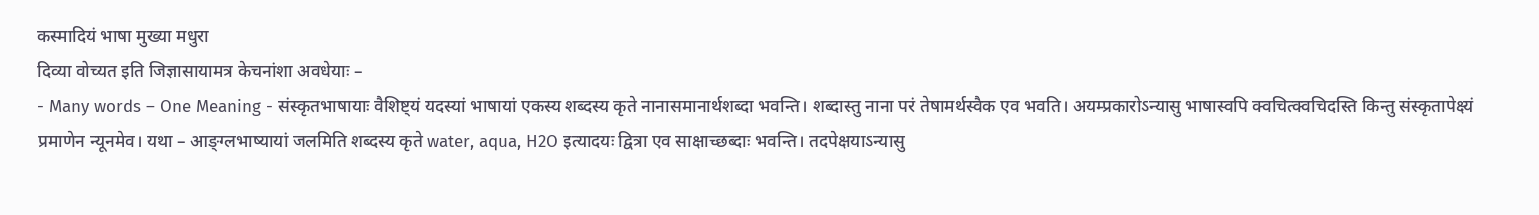कस्मादियं भाषा मुख्या मधुरा
दिव्या वोच्यत इति जिज्ञासायामत्र केचनांशा अवधेयाः –
- Many words – One Meaning - संस्कृतभाषायाः वैशिष्ट्यं यदस्यां भाषायां एकस्य शब्दस्य कृते नानासमानार्थशब्दा भवन्ति। शब्दास्तु नाना परं तेषामर्थस्वैक एव भवति। अयम्प्रकारोऽन्यासु भाषास्वपि क्वचित्क्वचिदस्ति किन्तु संस्कृतापेक्ष्यं प्रमाणेन न्यूनमेव। यथा – आङ्ग्लभाष्यायां जलमिति शब्दस्य कृते water, aqua, H2O इत्यादयः द्वित्रा एव साक्षाच्छब्दाः भवन्ति। तदपेक्षयाऽन्यासु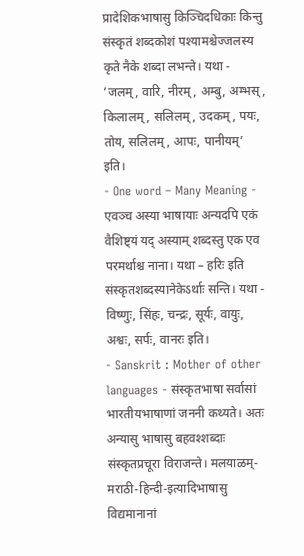प्रादेशिकभाषासु किञ्चिदधिकाः किन्तु संस्कृतं शब्दकोशं पश्यामश्चेज्जलस्य कृते नैके शब्दा लभन्ते। यथा - ’जलम्, वारि, नीरम्, अम्बु, अम्भस्, किलालम्, सलिलम्, उदकम्, पयः, तोय, सलिलम्, आपः, पानीयम्’ इति।
- One word – Many Meaning - एवञ्च अस्या भाषायाः अन्यदपि एकं वैशिष्ट्यं यद् अस्याम् शब्दस्तु एक एव परमर्थाश्च नाना। यथा – हरिः इति संस्कृतशब्दस्यानेकेऽर्थाः सन्ति। यथा - विष्णुः, सिंहः, चन्द्रः, सूर्यः, वायुः, अश्वः, सर्पः, वानरः इति।
- Sanskrit : Mother of other languages - संस्कृतभाषा सर्वासां भारतीयभाषाणां जननी कथ्यते। अतः अन्यासु भाषासु बहवश्शब्दाः संस्कृतप्रचूरा विराजन्ते। मलयाळम्-मराठी-हिन्दी-इत्यादिभाषासु विद्यमानानां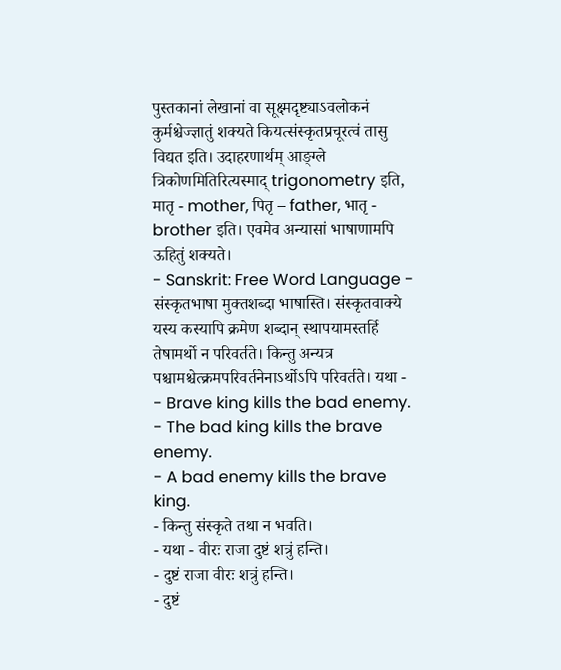पुस्तकानां लेखानां वा सूक्ष्मदृष्ट्याऽवलोकनं कुर्मश्चेज्ज्ञातुं शक्यते कियत्संस्कृतप्रचूरत्वं तासु विद्यत इति। उदाहरणार्थम् आङ्ग्ले त्रिकोणमितिरित्यस्माद् trigonometry इति, मातृ - mother, पितृ – father, भातृ - brother इति। एवमेव अन्यासां भाषाणामपि ऊहितुं शक्यते।
- Sanskrit: Free Word Language - संस्कृतभाषा मुक्तशब्दा भाषास्ति। संस्कृतवाक्ये यस्य कस्यापि क्रमेण शब्दान् स्थापयामस्तर्हि तेषामर्थो न परिवर्तते। किन्तु अन्यत्र पश्चामश्चेत्क्रमपरिवर्तनेनाऽर्थोऽपि परिवर्तते। यथा -
- Brave king kills the bad enemy.
- The bad king kills the brave enemy.
- A bad enemy kills the brave king.
- किन्तु संस्कृते तथा न भवति।
- यथा - वीरः राजा दुष्टं शत्रुं हन्ति।
- दुष्टं राजा वीरः शत्रुं हन्ति।
- दुष्टं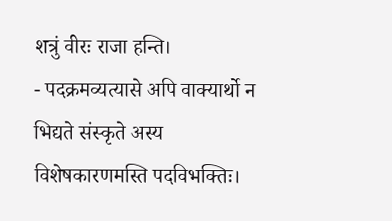शत्रुं वीरः राजा हन्ति।
- पदक्रमव्यत्यासे अपि वाक्यार्थो न भिद्यते संस्कृते अस्य
विशेषकारणमस्ति पदविभक्तिः।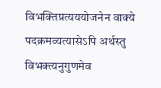विभक्तिप्रत्यययोजनेन वाक्ये पदक्रमव्यत्यासेऽपि अर्थस्तु विभक्त्यनुगुणमेव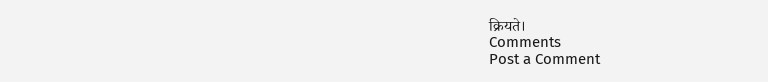क्रियते।
Comments
Post a Comment